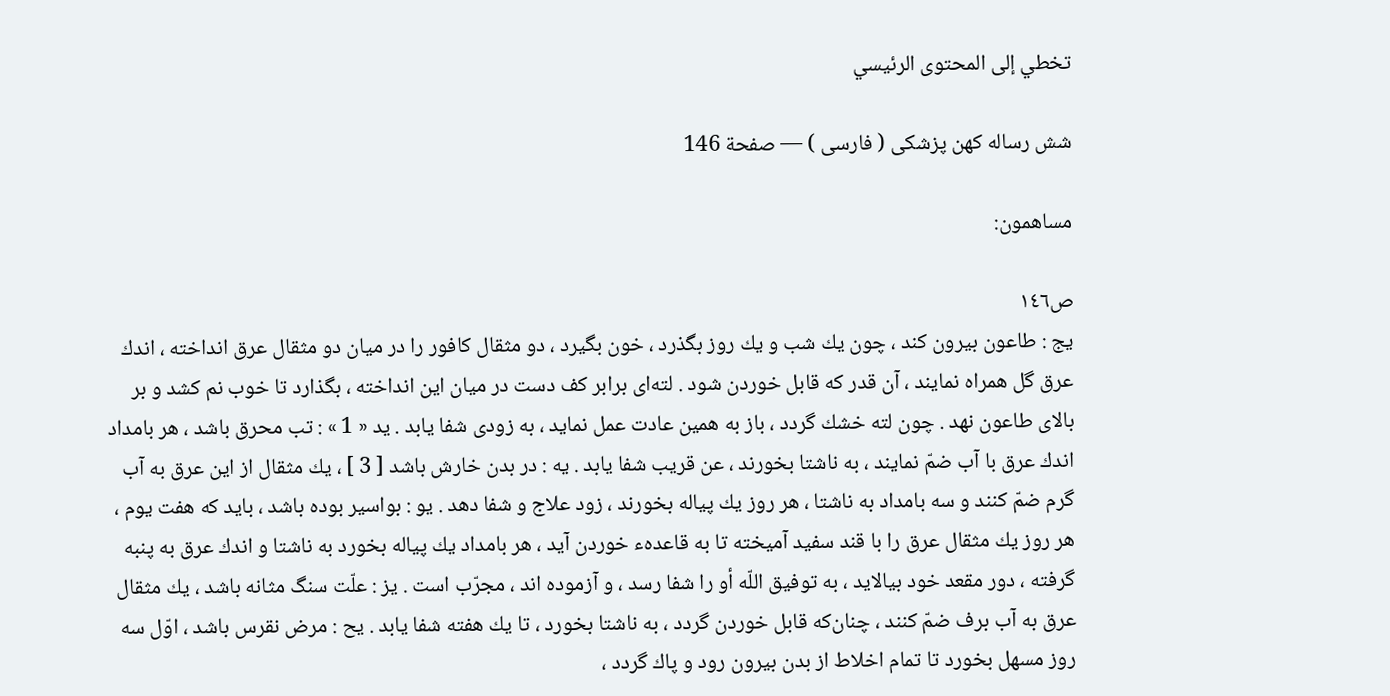تخطي إلى المحتوى الرئيسي

شش رساله كهن پزشكى ( فارسى ) — صفحة 146

مساهمون:

ص١٤٦
يج : طاعون بيرون كند ، چون يك شب و يك روز بگذرد ، خون بگيرد ، دو مثقال كافور را در ميان دو مثقال عرق انداخته ، اندك عرق گل همراه نمايند ، آن قدر كه قابل خوردن شود . لته‌اى برابر كف دست در ميان اين انداخته ، بگذارد تا خوب نم كشد و بر بالاى طاعون نهد . چون لته خشك گردد ، باز به همين عادت عمل نمايد ، به زودى شفا يابد . يد « 1 » : تب محرق باشد ، هر بامداد اندك عرق با آب ضمّ نمايند ، به ناشتا بخورند ، عن قريب شفا يابد . يه : در بدن خارش باشد [ 3 ] ، يك مثقال از اين عرق به آب گرم ضمّ كنند و سه بامداد به ناشتا ، هر روز يك پياله بخورند ، زود علاج و شفا دهد . يو : بواسير بوده باشد ، بايد كه هفت يوم ، هر روز يك مثقال عرق را با قند سفيد آميخته تا به قاعدهء خوردن آيد ، هر بامداد يك پياله بخورد به ناشتا و اندك عرق به پنبه گرفته ، دور مقعد خود بيالايد ، به توفيق اللّه أو را شفا رسد ، و آزموده اند ، مجرّب است . يز : علّت سنگ مثانه باشد ، يك مثقال عرق به آب برف ضمّ كنند ، چنان‌كه قابل خوردن گردد ، به ناشتا بخورد ، تا يك هفته شفا يابد . يح : مرض نقرس باشد ، اوّل سه روز مسهل بخورد تا تمام اخلاط از بدن بيرون رود و پاك گردد ،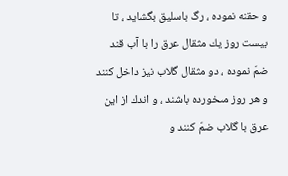و حقنه نموده ، رگ باسليق بگشايد ، تا بيست روز يك مثقال عرق را با آب قند ضمّ نموده ، دو مثقال گلاب نيز داخل كنند و هر روز مىخورده باشند ، و اندك از اين عرق با گلاب ضمّ كنند و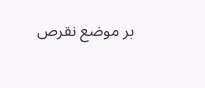بر موضع نقرص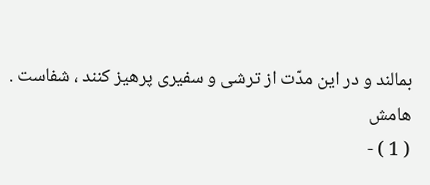بمالند و در اين مدّت از ترشى و سفيرى پرهيز كنند ، شفاست .
هامش
( 1 ) -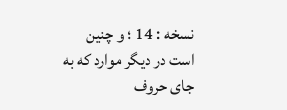نسخه : 14 ؛ و چنين است در ديگر موارد كه به جاى حروف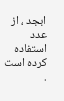ابجد ، از عدد استفاده كرده است .